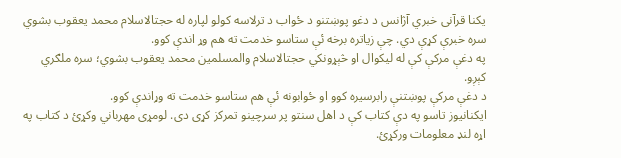یکنا قرآنی خبري آژانس د دغو پوښتنو د ځواب د ترلاسه کولو لپاره له حجتالاسلام محمد یعقوب بشوي سره خبرې کړې دي. چې زیاتره برخه ئې ستاسو خدمت ته هم وړ اندې کوو.
په دغې مرکې کې له لیکوال او څېړونکي حجتالاسلام والمسلمین محمد یعقوب بشوي؛ سره ملګري کېږو.
د دغې مرکې پوښتنې رابرسیره کوو او ځوابونه ئې هم ستاسو خدمت ته وړاندې کوو.
ایکنانیوز تاسو په دې کتاب کې د اهل سنتو پر سرچینو تمرکز کړی دی. لومړی مهرباني وکړئ د کتاب په اړه لنډ معلومات ورکړئ.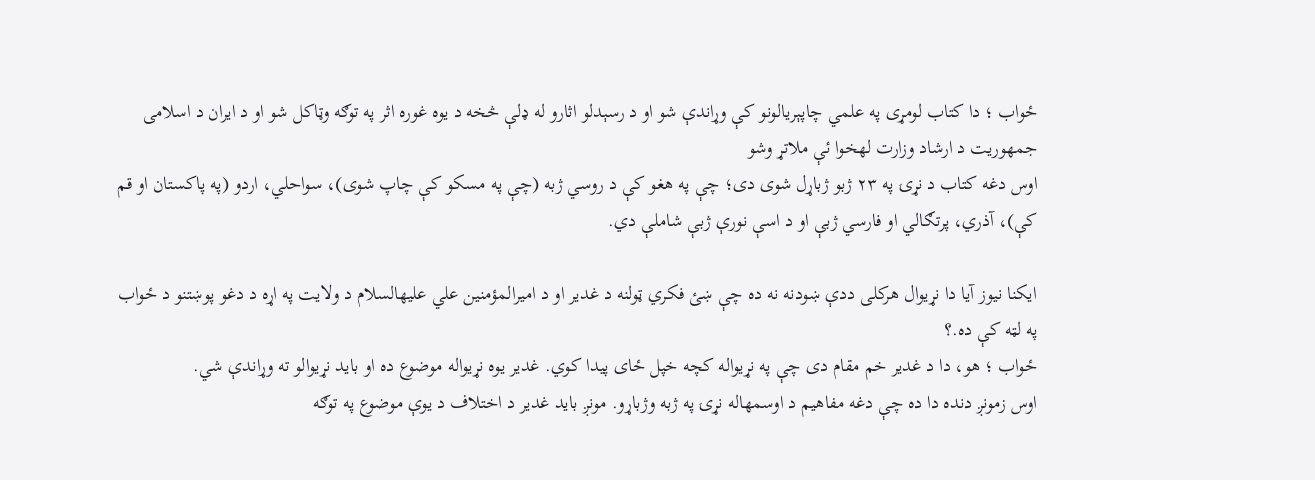ځواب ؛ دا کتاب لومړی په علمي چاپېریالونو کې وړاندې شو او د رسېدلو اثارو له ډلې څخه د یوه غوره اثر په توګه وټاکل شو او د ایران د اسلامی جمهوریت د ارشاد وزارت لهخوا ئې ملاتړ وشو
اوس دغه کتاب د نړۍ په ۲۳ ژبو ژباړل شوی دی؛ چې په هغو کې د روسي ژبه (چې په مسکو کې چاپ شوی)، سواحلي، اردو (په پاکستان او قم کې)، آذري، پرتګالي او فارسي ژبې او د اسې نورې ژبې شاملې دي.

ایکنا نیوز آیا دا نړیوال هرکلی ددې ښودنه نه ده چې ښئ فکري ټولنه د غدیر او د امیرالمؤمنین علي علیهالسلام د ولایت په اړه د دغو پوښتنو د ځواب په لټه کې ده.؟
ځواب ؛ هو، دا د غدیر خم مقام دی چې په نړیواله کچه خپل ځای پیدا کوي. غدیر یوه نړیواله موضوع ده او باید نړیوالو ته وړاندې شي.
اوس زمونږ دنده دا ده چې دغه مفاهیم د اوسمهاله نړۍ په ژبه وژباړو. مونږ باید غدیر د اختلاف د یوې موضوع په توګه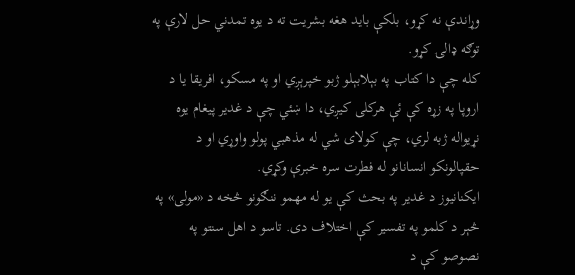وړاندې نه کړو، بلکې باید هغه بشریت ته د یوه تمدني حل لارې په توګه ډالۍ کړو.
کله چې دا کتاب په بېلابېلو ژبو خپرېږي او په مسکو، افریقا یا د اروپا په زړه کې ئې هرکلی کیږي، دا ښئي چې د غدیر پیغام یوه نړیواله ژبه لري، چې کولای شي له مذهبي پولو واوړي او د حقپالونکو انسانانو له فطرت سره خبرې وکړي.
ایکنانیوز د غدیر په بحث کې یو له مهمو ننګونو څخه د «مولی» په څېر د کلمو په تفسیر کې اختلاف دی. تاسو د اهل سنتو په نصوصو کې د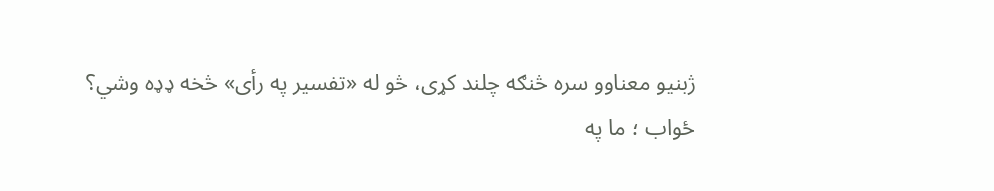ژبنیو معناوو سره څنګه چلند کړی، څو له «تفسیر په رأی» څخه ډډه وشي؟
ځواب ؛ ما په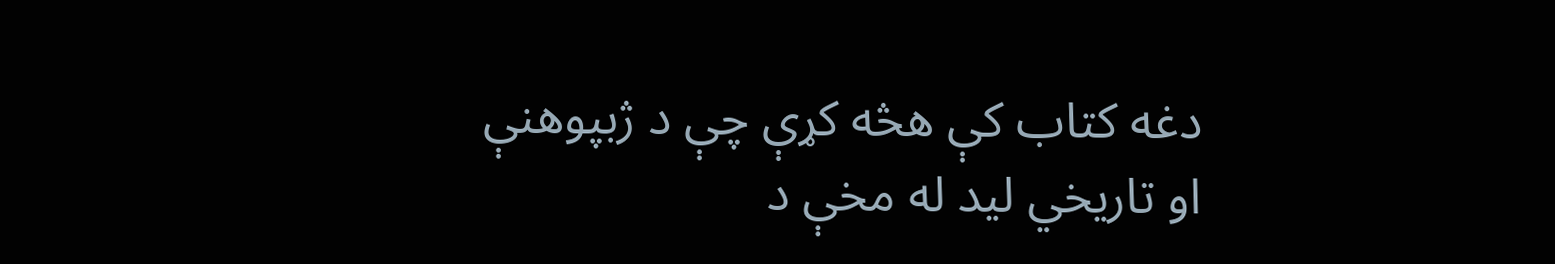دغه کتاب کې هڅه کړې چې د ژبپوهنې او تاریخي لید له مخې د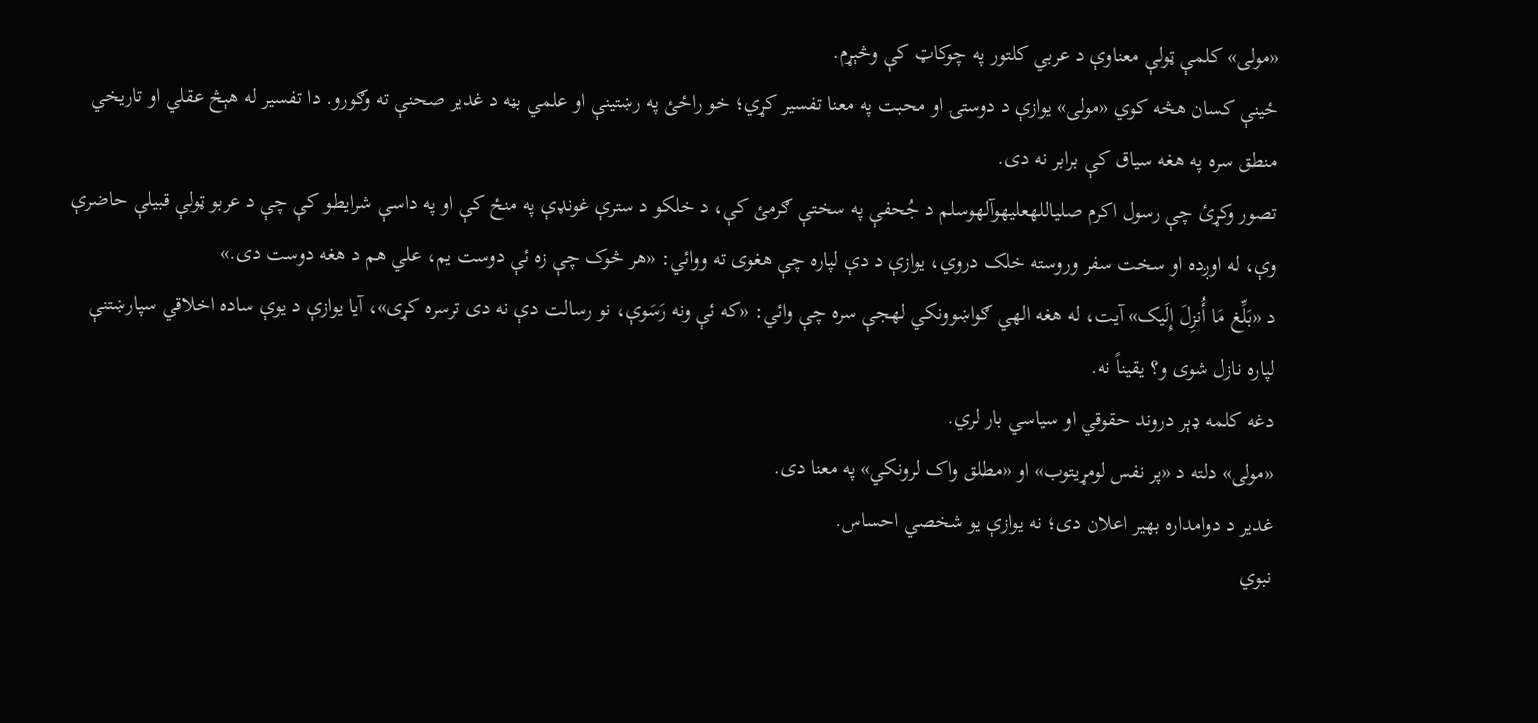«مولی» کلمې ټولې معناوې د عربي کلتور په چوکاټ کې وڅېړم.
ځینې کسان هڅه کوي «مولی» یوازې د دوستۍ او محبت په معنا تفسیر کړي؛ خو راځئ په رښتینې او علمي بڼه د غدیر صحنې ته وګورو. دا تفسیر له هېڅ عقلي او تاریخي منطق سره په هغه سیاق کې برابر نه دی.
تصور وکړئ چې رسول اکرم صلیاللهعلیهوآلهوسلم د جُحفې په سختې ګرمئ کې، د خلکو د سترې غونډې په منځ کې او په داسې شرایطو کې چې د عربو ټولې قبیلې حاضرې وې، له اوږده او سخت سفر وروسته خلک دروي، یوازې د دې لپاره چې هغوی ته ووائي: «هر څوک چې زه ئې دوست یم، علي هم د هغه دوست دی.»
د «بَلِّغ مَا أُنزِلَ إِلَیک» آیت، له هغه الهي ګواښوونکي لهجې سره چې وائي: «که ئې ونه رَسَوې، نو رسالت دې نه دی ترسره کړی»، آیا یوازې د یوې ساده اخلاقي سپارښتنې لپاره نازل شوی و؟ یقیناً نه.
دغه کلمه ډېر دروند حقوقي او سیاسي بار لري.
«مولی» دلته د «پر نفس لومړیتوب» او «مطلق واک لرونکي» په معنا دی.
غدیر د دوامداره بهیر اعلان دی؛ نه یوازې یو شخصي احساس.
نبوي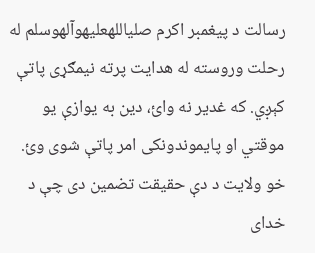رسالت د پیغمبر اکرم صلیاللهعلیهوآلهوسلم له رحلت وروسته له هدایت پرته نیمګړی پاتې کېږي. که غدیر نه وائ، دین به یوازې یو موقتي او پایموندونکی امر پاتې شوی وئ.
خو ولایت د دې حقیقت تضمین دی چې د خدای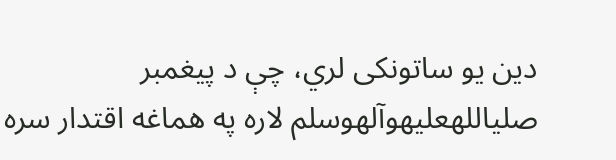دین یو ساتونکی لري، چې د پیغمبر صلیاللهعلیهوآلهوسلم لاره په هماغه اقتدار سره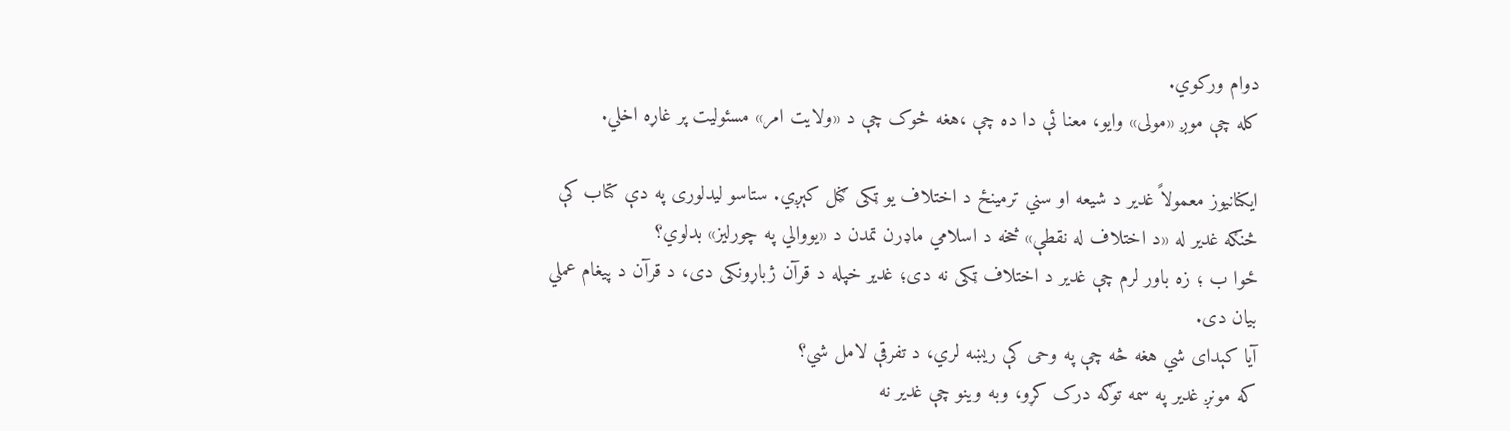دوام ورکوي.
کله چې موږ «مولی» وایو، معنا ئې دا ده چې ،هغه څوک چې د «ولایت امر» مسئولیت پر غاړه اخلي.

ایکنانیوز معمولاً غدیر د شیعه او سني ترمینځ د اختلاف یو ټکی ګڼل کېږي. ستاسو لیدلوری په دې کتاب کې څنګه غدیر له «د اختلاف له نقطې» څخه د اسلامي ماډرن تمدن د «یووالي په چورلیز» بدلوي؟
ځوا ب ؛ زه باور لرم چې غدیر د اختلاف ټکی نه دی؛ غدیر خپله د قرآن ژباړونکی دی، د قرآن د پیغام عملي بیان دی.
آیا کېدای شي هغه څه چې په وحی کې ریښه لري، د تفرقې لامل شي؟
که مونږ غدیر په سمه توګه درک کړو، وبه وینو چې غدیر نه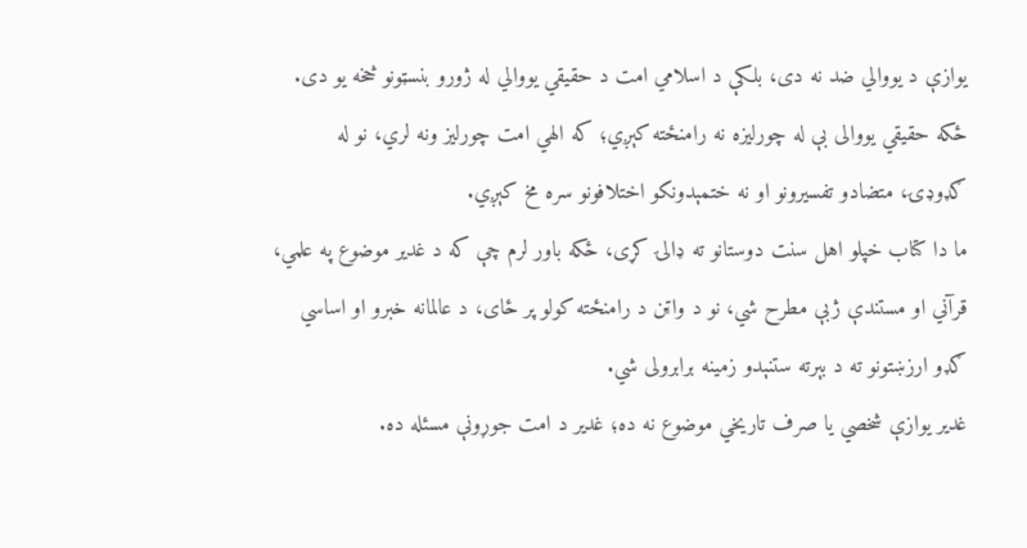یوازې د یووالي ضد نه دی، بلکې د اسلامي امت د حقیقي یووالي له ژورو بنسټونو څخه یو دی.
ځکه حقیقي یووالی بې له چورلیزه نه رامنځته کېږي؛ که الهي امت چورلیز ونه لري، نو له ګډوډۍ، متضادو تفسیرونو او نه ختمېدونکو اختلافونو سره مخ کېږي.
ما دا کتاب خپلو اهل سنت دوستانو ته ډالۍ کړی، ځکه باور لرم چې که د غدیر موضوع په علمي، قرآني او مستندې ژبې مطرح شي، نو د واټن د رامنځته کولو پر ځای، د عالمانه خبرو او اساسي ګډو ارزښتونو ته د بېرته ستنېدو زمینه برابرولی شي.
غدیر یوازې شخصي یا صرف تاریخي موضوع نه ده؛ غدیر د امت جوړونې مسئله ده.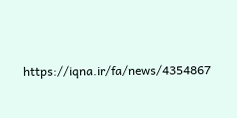https://iqna.ir/fa/news/4354867